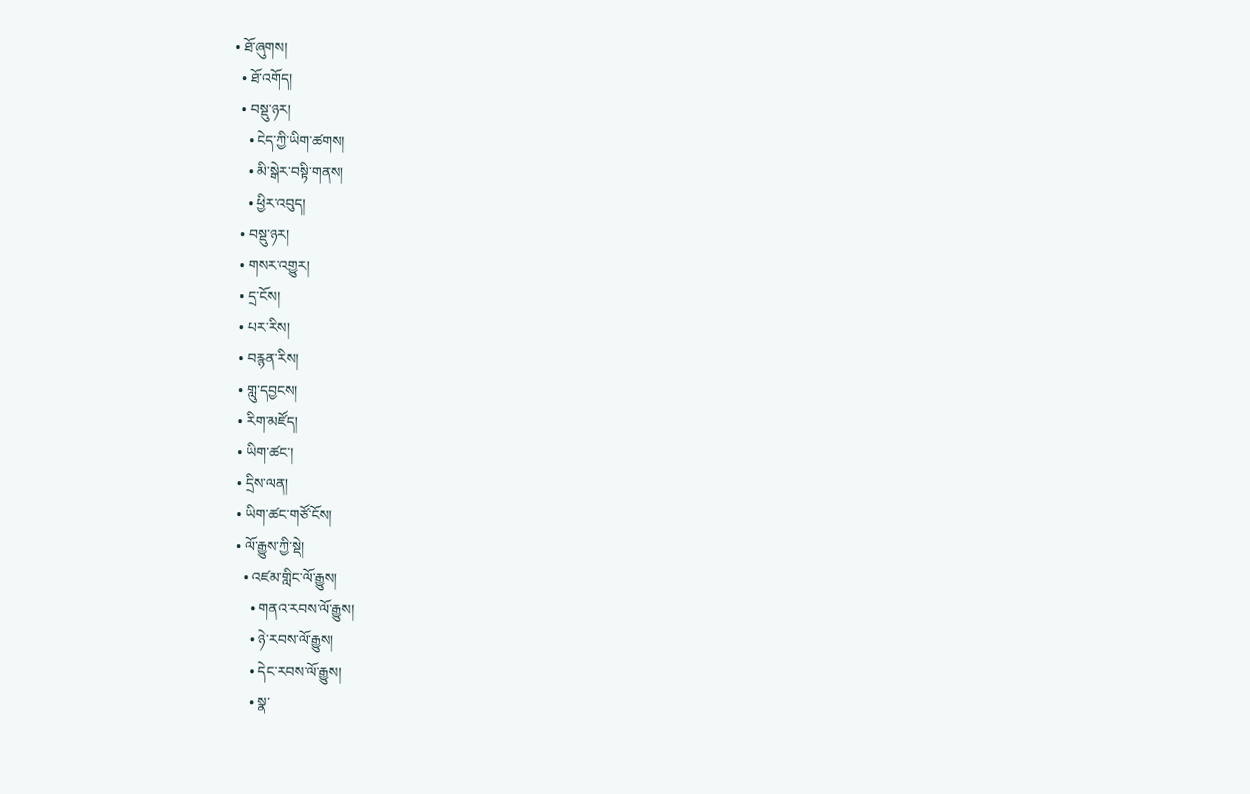• ཐོ་ཞུགས།
  • ཐོ་འགོད།
  • བསྡུ་ཉར།
    • ངེད་ཀྱི་ཡིག་ཚགས།
    • མི་སྒེར་བསྟི་གནས།
    • ཕྱིར་འབུད།
  • བསྡུ་ཉར།
  • གསར་འགྱུར།
  • དྲ་ངོས།
  • པར་རིས།
  • བརྙན་རིས།
  • གླུ་དབྱངས།
  • རིག་མཛོད།
  • ཡིག་ཚང་།
  • དྲིས་ལན།
  • ཡིག་ཚང་གཙོ་ངོས།
  • ལོ་རྒྱུས་ཀྱི་སྡེ།
    • འཛམ་གླིང་ལོ་རྒྱུས།
      • གནའ་རབས་ལོ་རྒྱུས།
      • ཉེ་རབས་ལོ་རྒྱུས།
      • དེང་རབས་ལོ་རྒྱུས།
      • སྣ་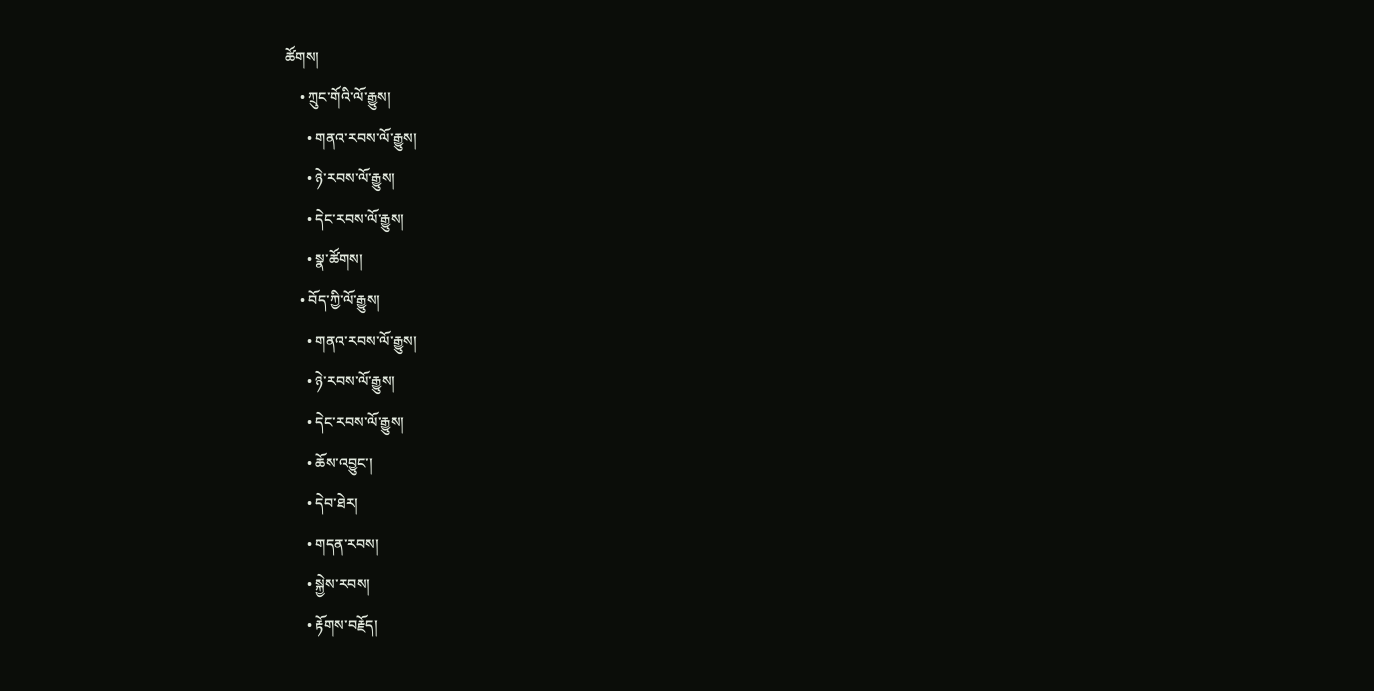ཚོགས།
    • ཀྲུང་གོའི་ལོ་རྒྱུས།
      • གནའ་རབས་ལོ་རྒྱུས།
      • ཉེ་རབས་ལོ་རྒྱུས།
      • དེང་རབས་ལོ་རྒྱུས།
      • སྣ་ཚོགས།
    • བོད་ཀྱི་ལོ་རྒྱུས།
      • གནའ་རབས་ལོ་རྒྱུས།
      • ཉེ་རབས་ལོ་རྒྱུས།
      • དེང་རབས་ལོ་རྒྱུས།
      • ཆོས་འབྱུང་།
      • དེབ་ཐེར།
      • གདན་རབས།
      • སྐྱེས་རབས།
      • རྟོགས་བརྗོད།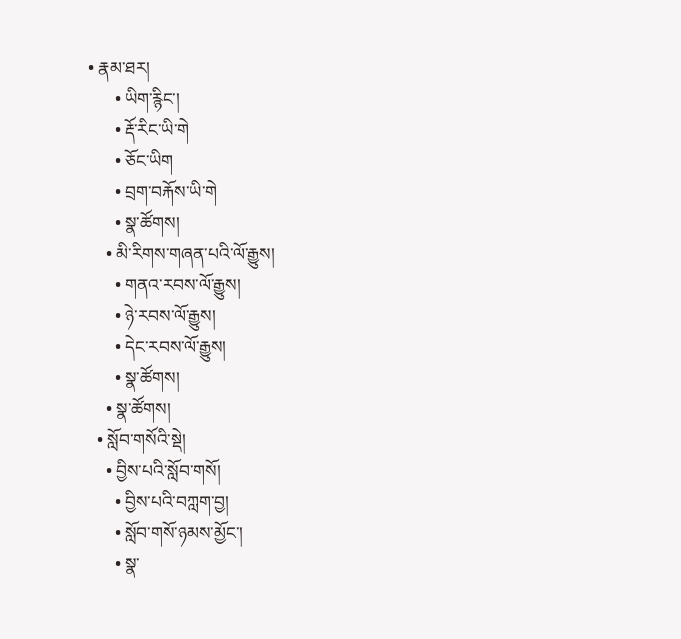• རྣམ་ཐར།
      • ཡིག་རྙིང་།
      • རྡོ་རིང་ཡི་གེ
      • ཅོང་ཡིག
      • བྲག་བརྐོས་ཡི་གེ
      • སྣ་ཚོགས།
    • མི་རིགས་གཞན་པའི་ལོ་རྒྱུས།
      • གནའ་རབས་ལོ་རྒྱུས།
      • ཉེ་རབས་ལོ་རྒྱུས།
      • དེང་རབས་ལོ་རྒྱུས།
      • སྣ་ཚོགས།
    • སྣ་ཚོགས།
  • སློབ་གསོའི་སྡེ།
    • བྱིས་པའི་སློབ་གསོ།
      • བྱིས་པའི་བཀླག་བྱ།
      • སློབ་གསོ་ཉམས་མྱོང་།
      • སྣ་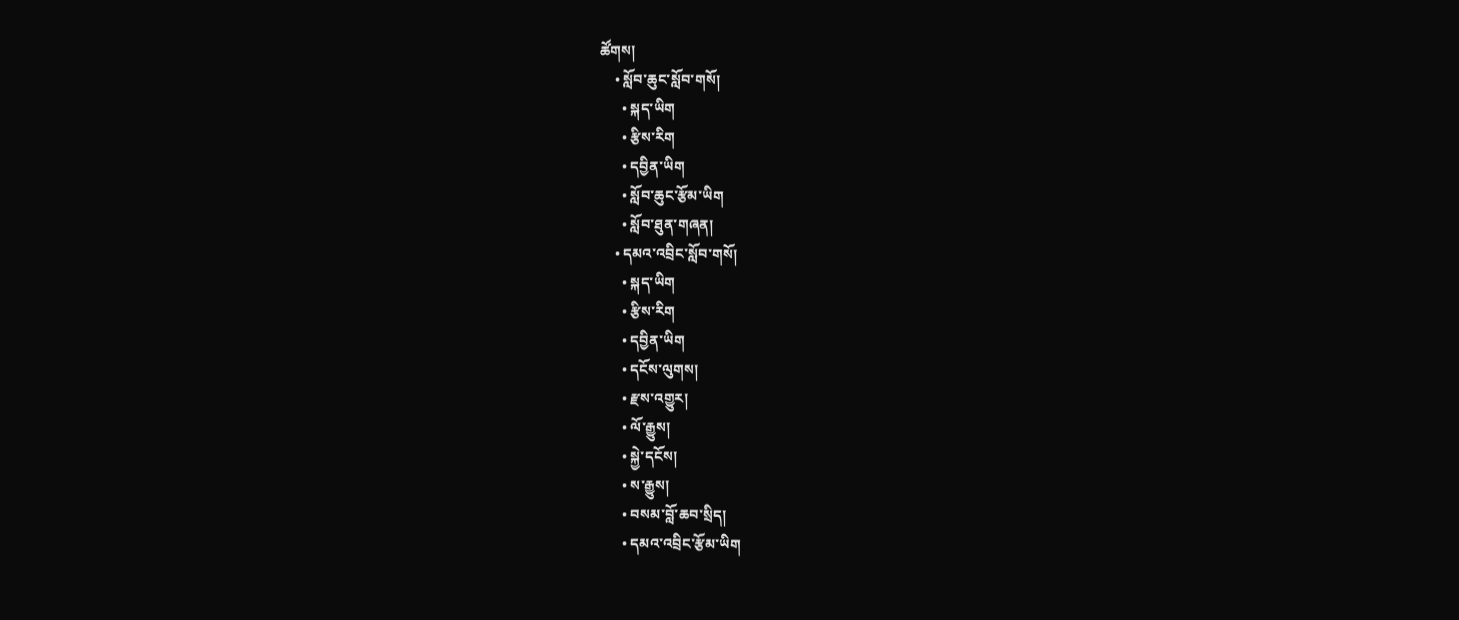ཚོགས།
    • སློབ་ཆུང་སློབ་གསོ།
      • སྐད་ཡིག
      • རྩིས་རིག
      • དབྱིན་ཡིག
      • སློབ་ཆུང་རྩོམ་ཡིག
      • སློབ་ཐུན་གཞན།
    • དམའ་འབྲིང་སློབ་གསོ།
      • སྐད་ཡིག
      • རྩིས་རིག
      • དབྱིན་ཡིག
      • དངོས་ལུགས།
      • རྫས་འགྱུར།
      • ལོ་རྒྱུས།
      • སྐྱེ་དངོས།
      • ས་རྒྱུས།
      • བསམ་བློ་ཆབ་སྲིད།
      • དམའ་འབྲིང་རྩོམ་ཡིག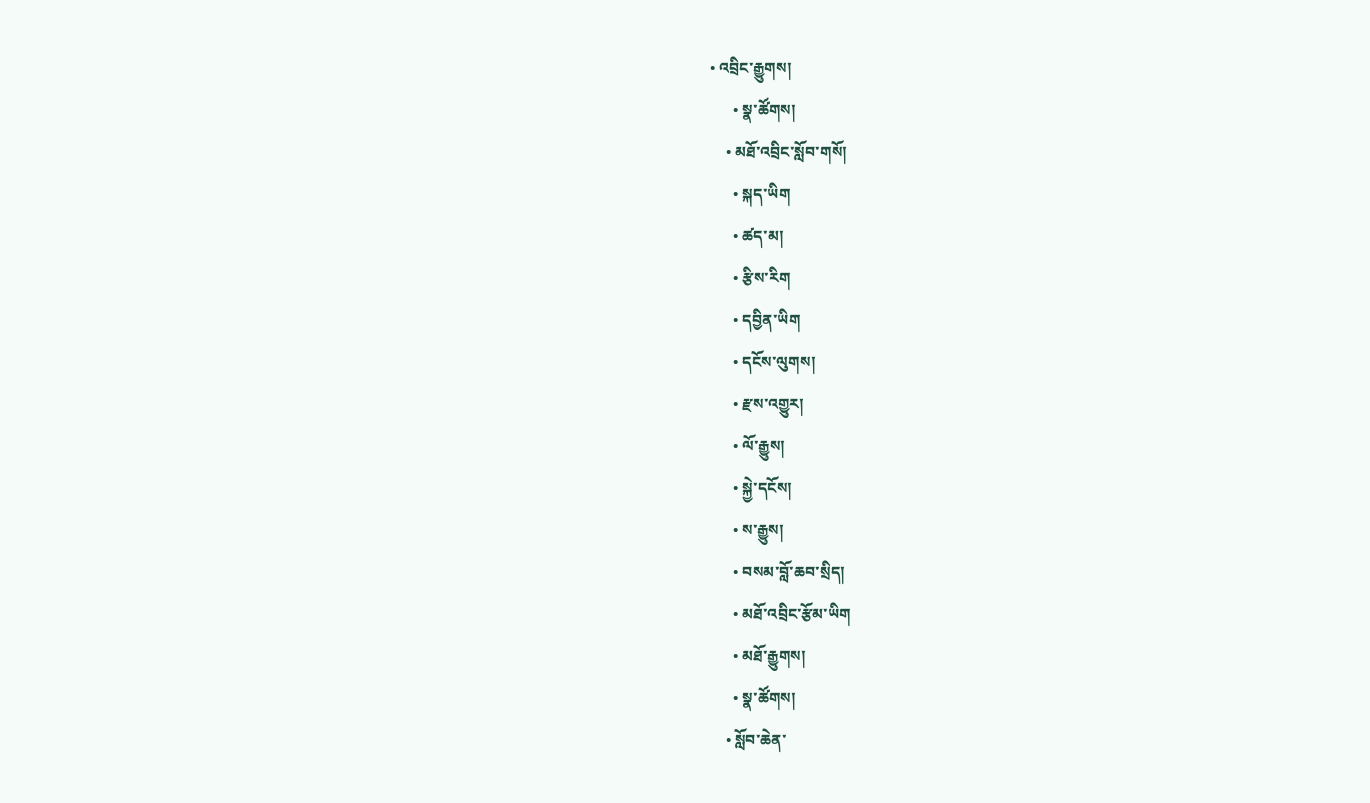• འབྲིང་རྒྱུགས།
      • སྣ་ཚོགས།
    • མཐོ་འབྲིང་སློབ་གསོ།
      • སྐད་ཡིག
      • ཚད་མ།
      • རྩིས་རིག
      • དབྱིན་ཡིག
      • དངོས་ལུགས།
      • རྫས་འགྱུར།
      • ལོ་རྒྱུས།
      • སྐྱེ་དངོས།
      • ས་རྒྱུས།
      • བསམ་བློ་ཆབ་སྲིད།
      • མཐོ་འབྲིང་རྩོམ་ཡིག
      • མཐོ་རྒྱུགས།
      • སྣ་ཚོགས།
    • སློབ་ཆེན་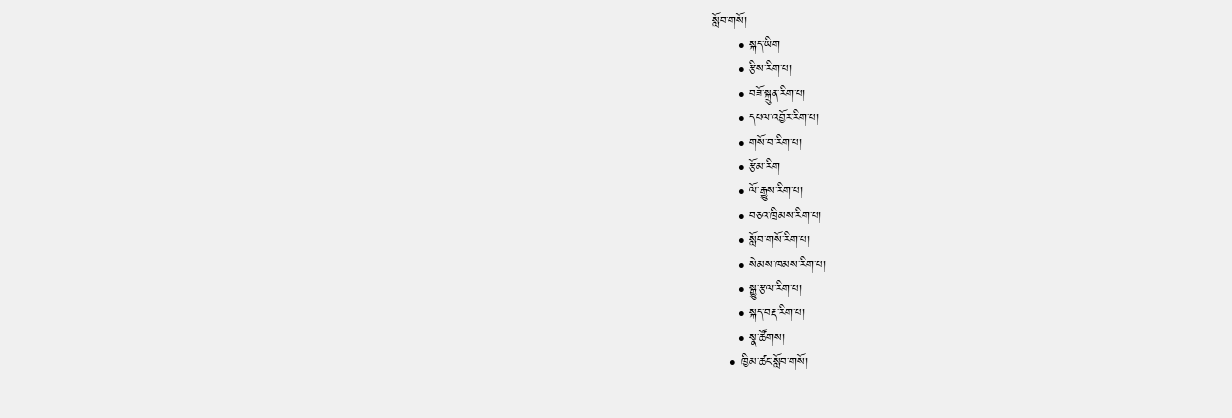སློབ་གསོ།
      • སྐད་ཡིག
      • རྩིས་རིག་པ།
      • བཟོ་སྐྲུན་རིག་པ།
      • དཔལ་འབྱོར་རིག་པ།
      • གསོ་བ་རིག་པ།
      • རྩོམ་རིག
      • ལོ་རྒྱུས་རིག་པ།
      • བཅའ་ཁྲིམས་རིག་པ།
      • སློབ་གསོ་རིག་པ།
      • སེམས་ཁམས་རིག་པ།
      • སྒྱུ་རྩལ་རིག་པ།
      • སྐད་བརྡ་རིག་པ།
      • སྣ་ཚོགས།
    • ཁྱིམ་ཚང་སློབ་གསོ།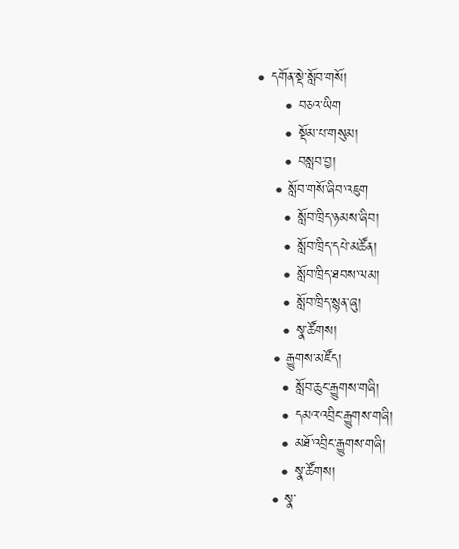• དགོན་སྡེ་སློབ་གསོ།
      • བཅའ་ཡིག
      • སྡོམ་པ་གསུམ།
      • བསླབ་བྱ།
    • སློབ་གསོ་ཞིབ་འཇུག
      • སློབ་ཁྲིད་ཉམས་ཞིབ།
      • སློབ་ཁྲིད་དཔེ་མཚོན།
      • སློབ་ཁྲིད་ཐབས་ལམ།
      • སློབ་ཁྲིད་སྙན་ཞུ།
      • སྣ་ཚོགས།
    • རྒྱུགས་མཛོད།
      • སློབ་ཆུང་རྒྱུགས་གཞི།
      • དམའ་འབྲིང་རྒྱུགས་གཞི།
      • མཐོ་འབྲིང་རྒྱུགས་གཞི།
      • སྣ་ཚོགས།
    • སྣ་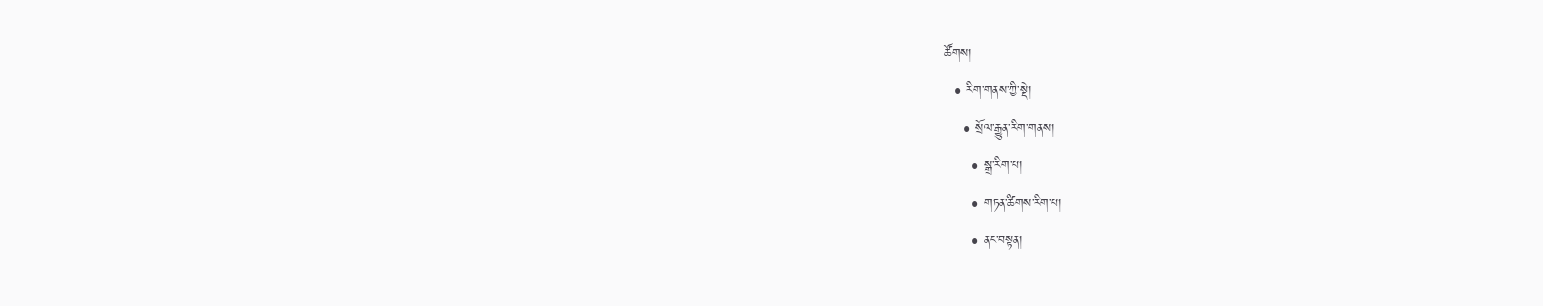ཚོགས།
  • རིག་གནས་ཀྱི་སྡེ།
    • སྲོལ་རྒྱུན་རིག་གནས།
      • སྒྲ་རིག་པ།
      • གཏན་ཚིགས་རིག་པ།
      • ནང་བསྟན།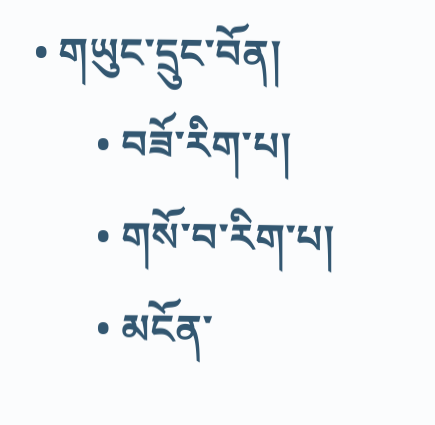• གཡུང་དྲུང་བོན།
      • བཟོ་རིག་པ།
      • གསོ་བ་རིག་པ།
      • མངོན་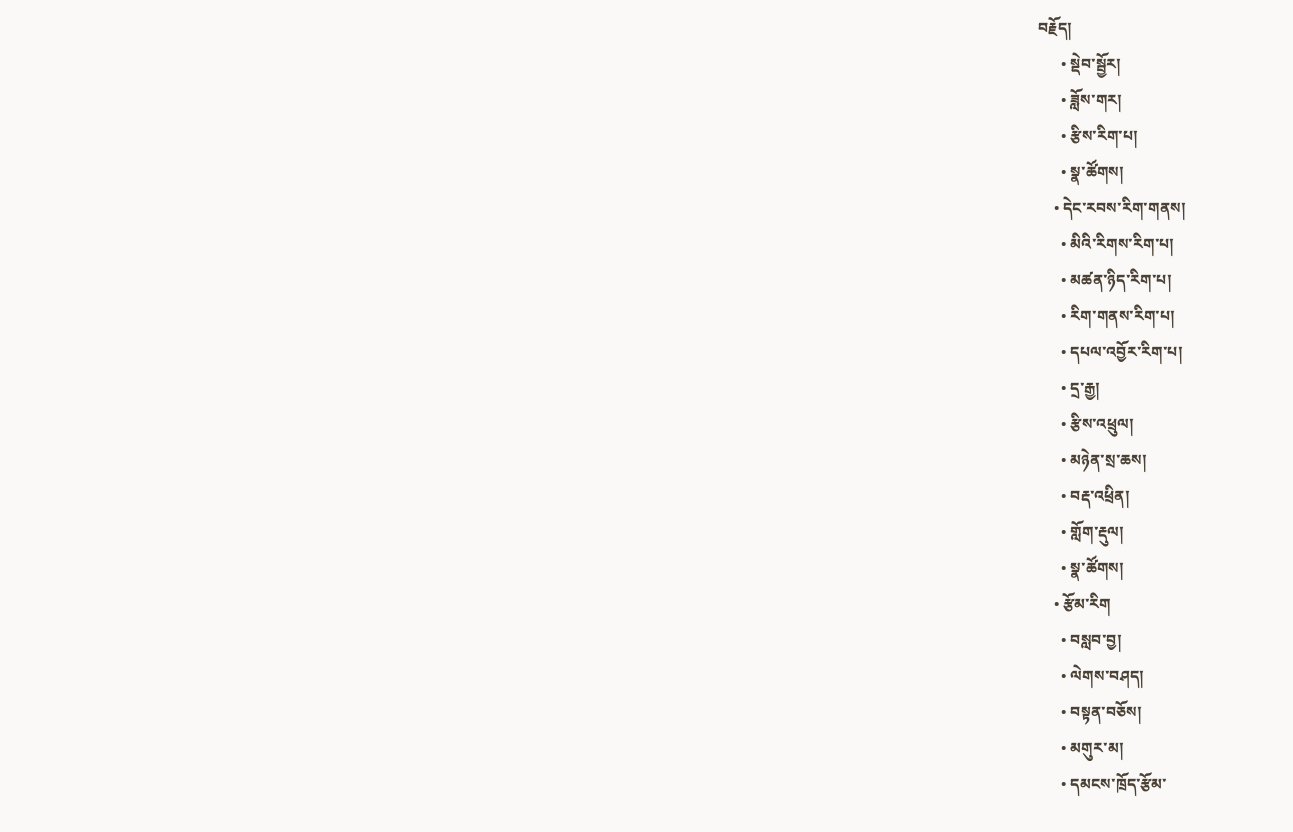བརྗོད།
      • སྡེབ་སྦྱོར།
      • ཟློས་གར།
      • རྩིས་རིག་པ།
      • སྣ་ཚོགས།
    • དེང་རབས་རིག་གནས།
      • མིའི་རིགས་རིག་པ།
      • མཚན་ཉིད་རིག་པ།
      • རིག་གནས་རིག་པ།
      • དཔལ་འབྱོར་རིག་པ།
      • དྲ་རྒྱ།
      • རྩིས་འཕྲུལ།
      • མཉེན་སྲ་ཆས།
      • བརྡ་འཕྲིན།
      • གློག་རྡུལ།
      • སྣ་ཚོགས།
    • རྩོམ་རིག
      • བསླབ་བྱ།
      • ལེགས་བཤད།
      • བསྟན་བཅོས།
      • མགུར་མ།
      • དམངས་ཁྲོད་རྩོམ་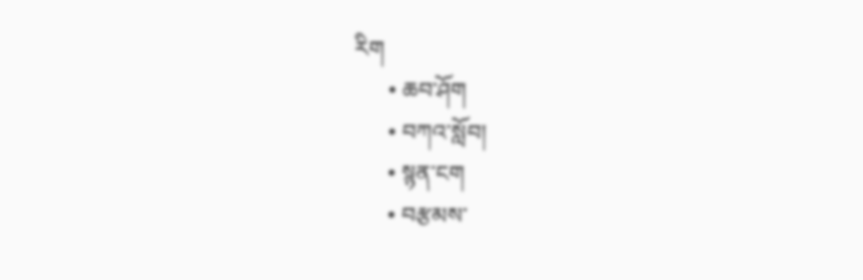རིག
      • ཆབ་ཤོག
      • བཀའ་སློབ།
      • སྙན་ངག
      • བརྩམས་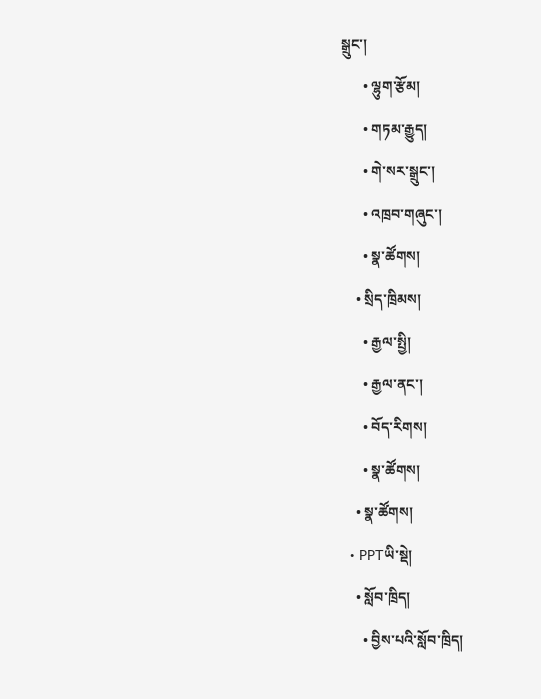སྒྲུང་།
      • ལྷུག་རྩོམ།
      • གཏམ་རྒྱུད།
      • གེ་སར་སྒྲུང་།
      • འཁྲབ་གཞུང་།
      • སྣ་ཚོགས།
    • སྲིད་ཁྲིམས།
      • རྒྱལ་སྤྱི།
      • རྒྱལ་ནང་།
      • བོད་རིགས།
      • སྣ་ཚོགས།
    • སྣ་ཚོགས།
  • PPTཡི་སྡེ།
    • སློབ་ཁྲིད།
      • བྱིས་པའི་སློབ་ཁྲིད།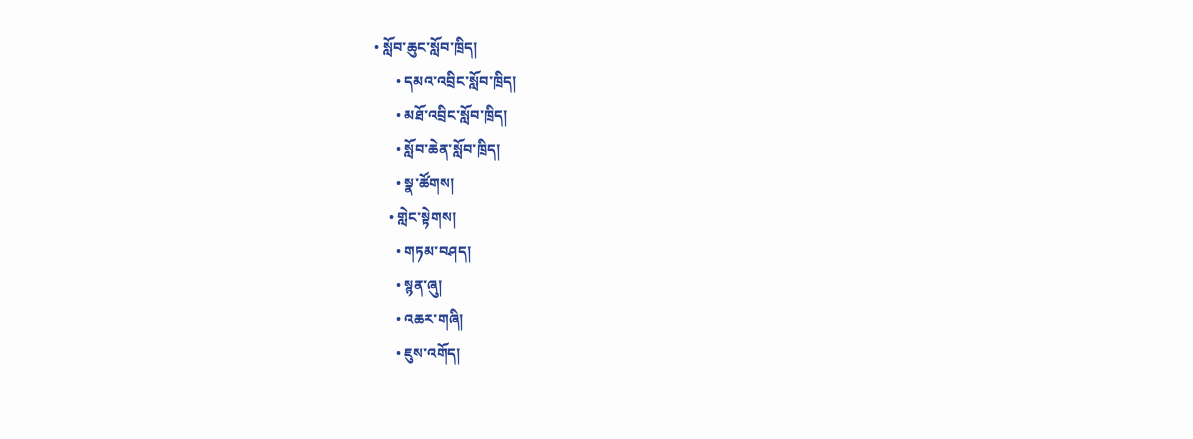• སློབ་ཆུང་སློབ་ཁྲིད།
      • དམའ་འབྲིང་སློབ་ཁྲིད།
      • མཐོ་འབྲིང་སློབ་ཁྲིད།
      • སློབ་ཆེན་སློབ་ཁྲིད།
      • སྣ་ཚོགས།
    • གླེང་སྟེགས།
      • གཏམ་བཤད།
      • སྙན་ཞུ།
      • འཆར་གཞི།
      • ཇུས་འགོད།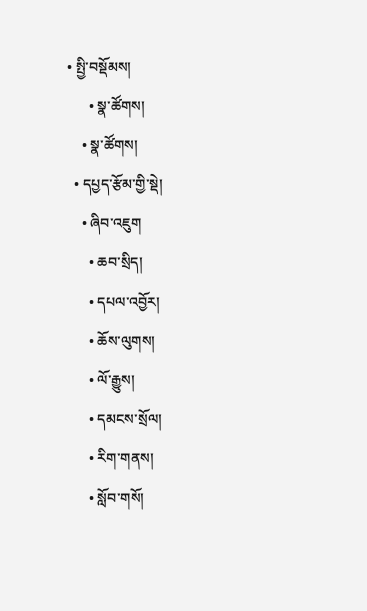• སྤྱི་བསྡོམས།
      • སྣ་ཚོགས།
    • སྣ་ཚོགས།
  • དཔྱད་རྩོམ་གྱི་སྡེ།
    • ཞིབ་འཇུག
      • ཆབ་སྲིད།
      • དཔལ་འབྱོར།
      • ཆོས་ལུགས།
      • ལོ་རྒྱུས།
      • དམངས་སྲོལ།
      • རིག་གནས།
      • སློབ་གསོ།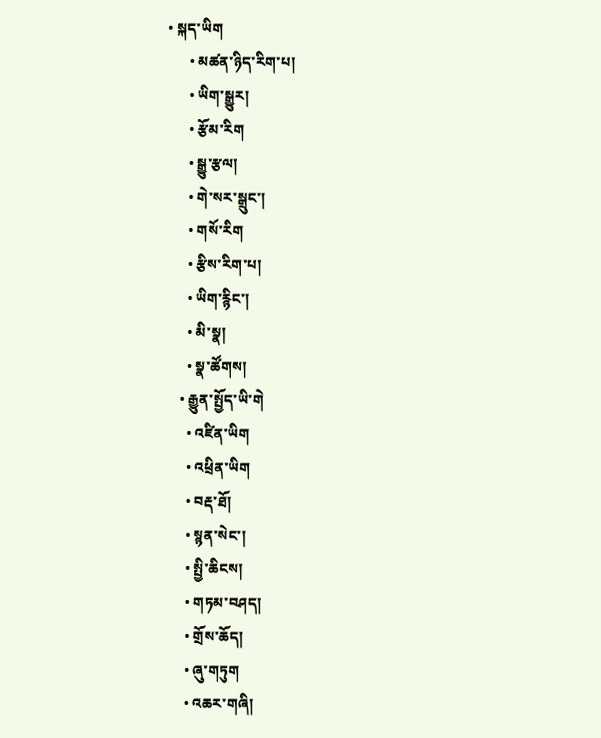• སྐད་ཡིག
      • མཚན་ཉིད་རིག་པ།
      • ཡིག་སྒྱུར།
      • རྩོམ་རིག
      • སྒྱུ་རྩལ།
      • གེ་སར་སྒྲུང་།
      • གསོ་རིག
      • རྩིས་རིག་པ།
      • ཡིག་རྙིང་།
      • མི་སྣ།
      • སྣ་ཚོགས།
    • རྒྱུན་སྤྱོད་ཡི་གེ
      • འཛིན་ཡིག
      • འཕྲིན་ཡིག
      • བརྡ་ཐོ།
      • སྙན་སེང་།
      • སྤྱི་ཆིངས།
      • གཏམ་བཤད།
      • གྲོས་ཆོད།
      • ཞུ་གཏུག
      • འཆར་གཞི།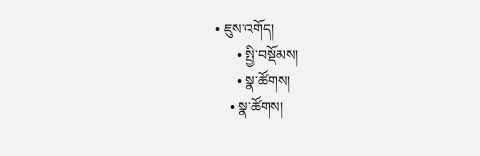• ཇུས་འགོད།
      • སྤྱི་བསྡོམས།
      • སྣ་ཚོགས།
    • སྣ་ཚོགས།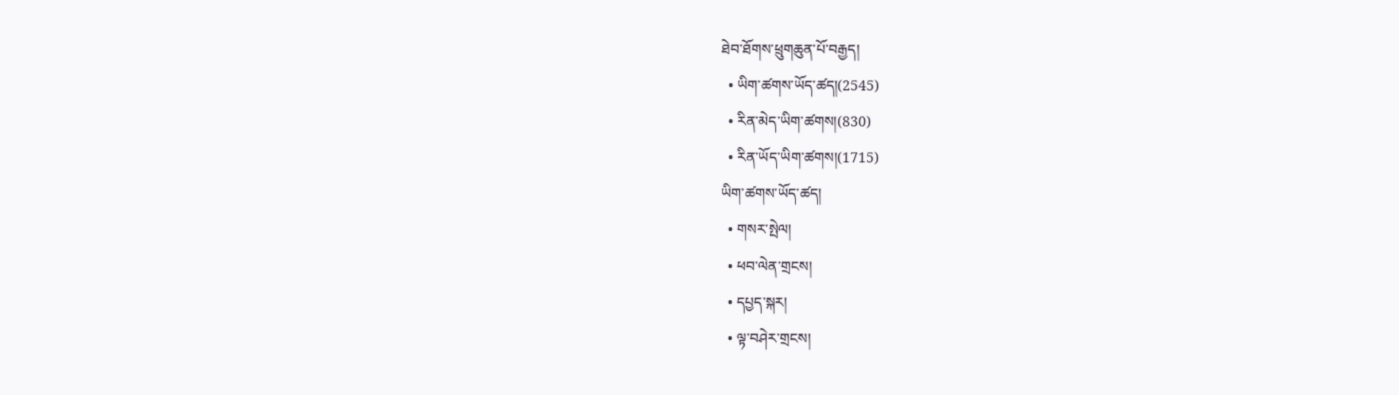ཐེབ་ཐོགས་ཕྲུགཆུན་པོ་བརྒྱད།
  • ཡིག་ཚགས་ཡོད་ཚད།(2545)
  • རིན་མེད་ཡིག་ཚགས།(830)
  • རིན་ཡོད་ཡིག་ཚགས།(1715)
ཡིག་ཚགས་ཡོད་ཚད།
  • གསར་སྤེལ།
  • ཕབ་ལེན་གྲངས།
  • དཔྱད་སྐར།
  • ལྟ་བཤེར་གྲངས།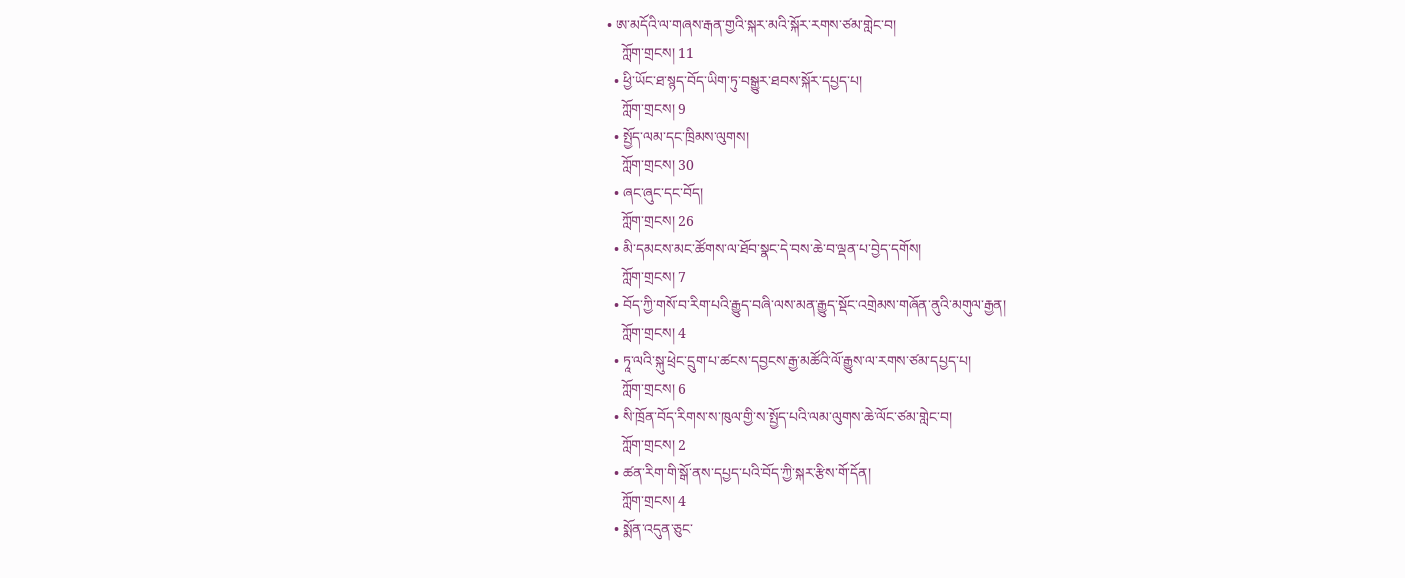• ཨ་མདོའི་ལ་གཞས་རྒན་གྱའི་སྐར་མའི་སྐོར་རགས་ཙམ་གླེང་བ།
    ཀློག་གྲངས། 11
  • ཕྱི་ཡོང་ཐ་སྙད་བོད་ཡིག་ཏུ་བསྒྱུར་ཐབས་སྐོར་དཔྱད་པ།
    ཀློག་གྲངས། 9
  • སྤྱོད་ལམ་དང་ཁྲིམས་ལུགས།
    ཀློག་གྲངས། 30
  • ཞང་ཞུང་དང་བོད།
    ཀློག་གྲངས། 26
  • མི་དམངས་མང་ཚོགས་ལ་ཐོབ་སྣང་དེ་བས་ཆེ་བ་ལྡན་པ་བྱེད་དགོས།
    ཀློག་གྲངས། 7
  • བོད་ཀྱི་གསོ་བ་རིག་པའི་རྒྱུད་བཞི་ལས་མན་རྒྱུད་སྡོང་འགྲེམས་གཞོན་ནུའི་མགུལ་རྒྱན།
    ཀློག་གྲངས། 4
  • ཏཱ་ལའི་སྐུ་ཕྲེང་དྲུག་པ་ཚངས་དབྱངས་རྒྱ་མཚོའི་ལོ་རྒྱུས་ལ་རགས་ཙམ་དཔྱད་པ།
    ཀློག་གྲངས། 6
  • སི་ཁྲོན་བོད་རིགས་ས་ཁུལ་གྱི་ས་སྤྱོད་པའི་ལམ་ལུགས་ཆེ་ལོང་ཙམ་གླེང་བ།
    ཀློག་གྲངས། 2
  • ཚན་རིག་གི་སྒོ་ནས་དཔྱད་པའི་བོད་ཀྱི་སྐར་རྩིས་གོ་དོན།
    ཀློག་གྲངས། 4
  • སྨོན་འདུན་ཅུང་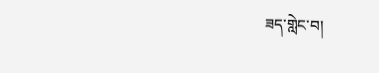ཟད་གླེང་བ།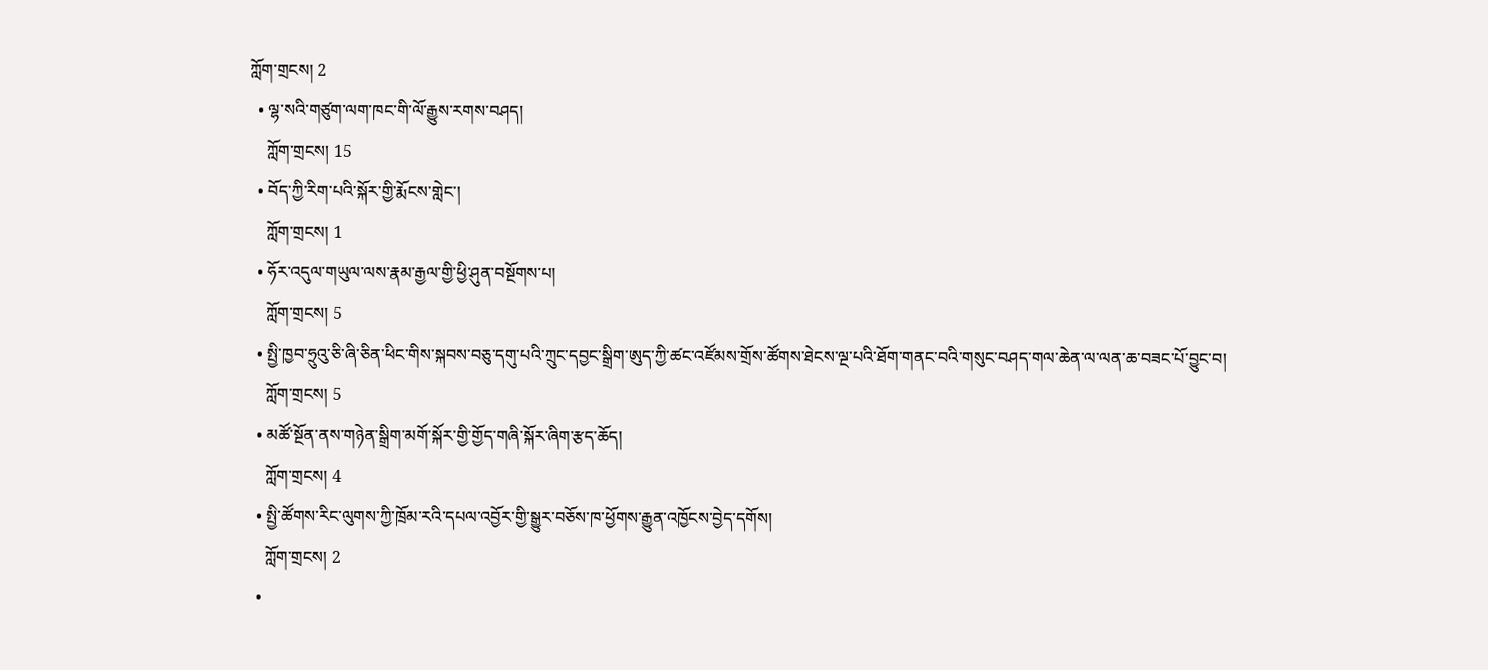ཀློག་གྲངས། 2
  • ལྷ་སའི་གཙུག་ལག་ཁང་གི་ལོ་རྒྱུས་རགས་བཤད།
    ཀློག་གྲངས། 15
  • བོད་ཀྱི་རིག་པའི་སྐོར་གྱི་རྨོངས་གླེང་།
    ཀློག་གྲངས། 1
  • ཧོར་འདུལ་གཡུལ་ལས་རྣམ་རྒྱལ་གྱི་ཕྱི་ཤུན་བསྔོགས་པ།
    ཀློག་གྲངས། 5
  • སྤྱི་ཁྱབ་ཧྲུའུ་ཅི་ཞི་ཅིན་ཕིང་གིས་སྐབས་བཅུ་དགུ་པའི་ཀྲུང་དབྱང་སྒྲིག་ཨུད་ཀྱི་ཚང་འཛོམས་གྲོས་ཚོགས་ཐེངས་ལྔ་པའི་ཐོག་གནང་བའི་གསུང་བཤད་གལ་ཆེན་ལ་ལན་ཆ་བཟང་པོ་བྱུང་བ།
    ཀློག་གྲངས། 5
  • མཚོ་སྔོན་ནས་གཉེན་སྒྲིག་མགོ་སྐོར་གྱི་གྱོད་གཞི་སྐོར་ཞིག་རྩད་ཆོད།
    ཀློག་གྲངས། 4
  • སྤྱི་ཚོགས་རིང་ལུགས་ཀྱི་ཁྲོམ་རའི་དཔལ་འབྱོར་གྱི་སྒྱུར་བཅོས་ཁ་ཕྱོགས་རྒྱུན་འཁྱོངས་བྱེད་དགོས།
    ཀློག་གྲངས། 2
  •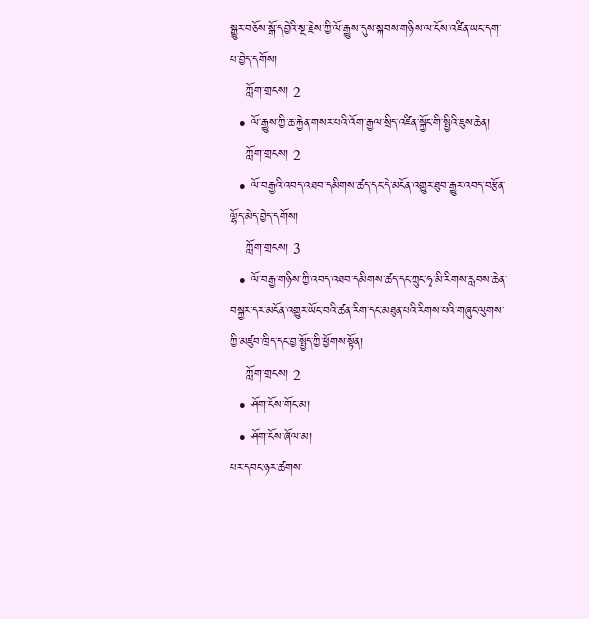སྒྱུར་བཅོས་སྒོ་དབྱེའི་སྔ་རྗེས་ཀྱི་ལོ་རྒྱུས་དུས་སྐབས་གཉིས་ལ་ངོས་འཛིན་ཡང་དག་པ་བྱེད་དགོས།
    ཀློག་གྲངས། 2
  • ལོ་རྒྱུས་ཀྱི་ཆ་རྐྱེན་གསར་པའི་འོག་རྒྱལ་སྲིད་འཛིན་སྐྱོང་གི་སྤྱིའི་ཇུས་ཆེན།
    ཀློག་གྲངས། 2
  • ལོ་བརྒྱའི་འབད་འཐབ་དམིགས་ཚད་དང་དེ་མངོན་འགྱུར་ཐུབ་རྒྱུར་འབད་བརྩོན་ལྷོད་མེད་བྱེད་དགོས།
    ཀློག་གྲངས། 3
  • ལོ་བརྒྱ་གཉིས་ཀྱི་འབད་འཐབ་དམིགས་ཚད་དང་ཀྲུང་ཧྭ་མི་རིགས་རླབས་ཆེན་བསྐྱར་དར་མངོན་འགྱུར་ཡོང་བའི་ཚན་རིག་དང་མཐུན་པའི་རིགས་པའི་གཞུང་ལུགས་ཀྱི་མཛུབ་ཁྲིད་དང་བྱ་སྤྱོད་ཀྱི་ཕྱོགས་སྟོན།
    ཀློག་གྲངས། 2
  • ཤོག་ངོས་གོང་མ།
  • ཤོག་ངོས་ཞོལ་མ།
པར་དབང་ཉར་ཚགས་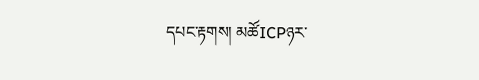དཔང་རྟགས། མཚོICPཉར་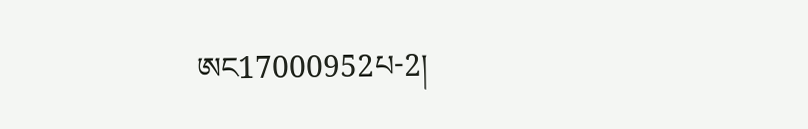ཨང17000952པ-2།